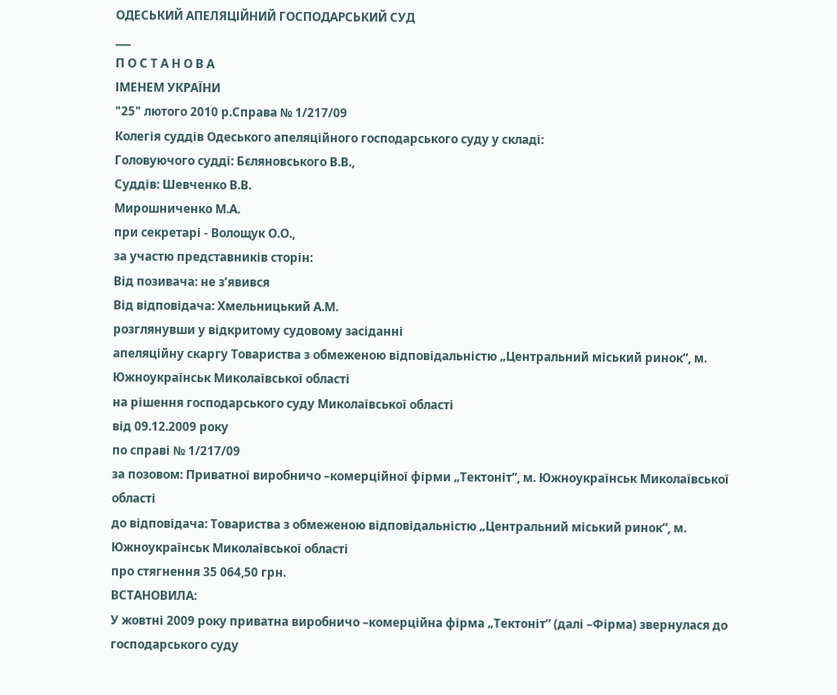ОДЕСЬКИЙ АПЕЛЯЦІЙНИЙ ГОСПОДАРСЬКИЙ СУД
___
П О С Т А Н О В А
ІМЕНЕМ УКРАЇНИ
"25" лютого 2010 р.Справа № 1/217/09
Колегія суддів Одеського апеляційного господарського суду у складі:
Головуючого судді: Бєляновського В.В.,
Суддів: Шевченко В.В.
Мирошниченко М.А.
при секретарі - Волощук О.О.,
за участю представників сторін:
Від позивача: не з’явився
Від відповідача: Хмельницький А.М.
розглянувши у відкритому судовому засіданні
апеляційну скаргу Товариства з обмеженою відповідальністю „Центральний міський ринок”, м. Южноукраїнськ Миколаївської області
на рішення господарського суду Миколаївської області
від 09.12.2009 року
по справі № 1/217/09
за позовом: Приватної виробничо –комерційної фірми „Тектоніт”, м. Южноукраїнськ Миколаївської області
до відповідача: Товариства з обмеженою відповідальністю „Центральний міський ринок”, м. Южноукраїнськ Миколаївської області
про стягнення 35 064,50 грн.
ВСТАНОВИЛА:
У жовтні 2009 року приватна виробничо –комерційна фірма „Тектоніт” (далі –Фірма) звернулася до господарського суду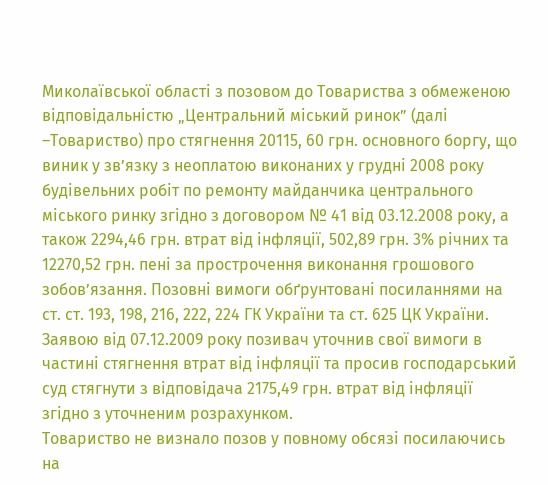Миколаївської області з позовом до Товариства з обмеженою відповідальністю „Центральний міський ринок” (далі –Товариство) про стягнення 20115, 60 грн. основного боргу, що виник у зв’язку з неоплатою виконаних у грудні 2008 року будівельних робіт по ремонту майданчика центрального міського ринку згідно з договором № 41 від 03.12.2008 року, а також 2294,46 грн. втрат від інфляції, 502,89 грн. 3% річних та 12270,52 грн. пені за прострочення виконання грошового зобов’язання. Позовні вимоги обґрунтовані посиланнями на ст. ст. 193, 198, 216, 222, 224 ГК України та ст. 625 ЦК України.
Заявою від 07.12.2009 року позивач уточнив свої вимоги в частині стягнення втрат від інфляції та просив господарський суд стягнути з відповідача 2175,49 грн. втрат від інфляції згідно з уточненим розрахунком.
Товариство не визнало позов у повному обсязі посилаючись на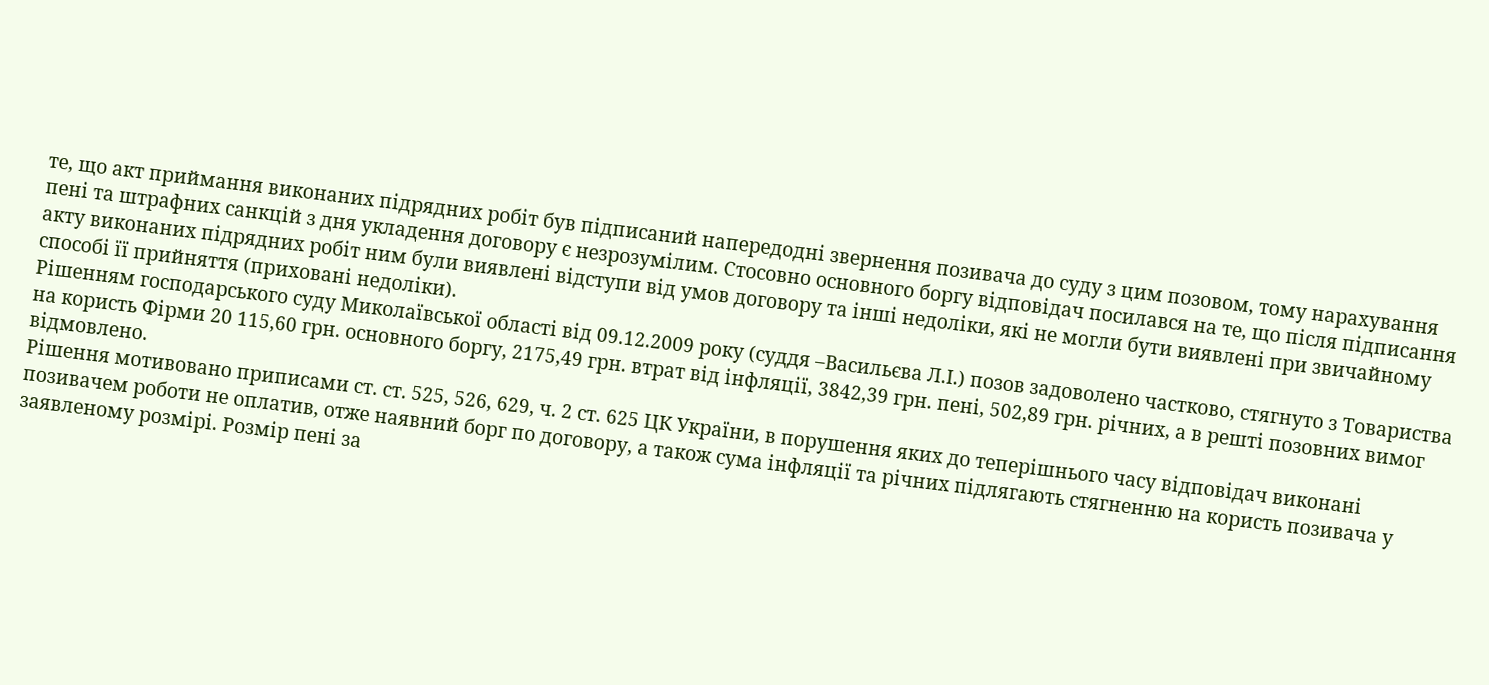те, що акт приймання виконаних підрядних робіт був підписаний напередодні звернення позивача до суду з цим позовом, тому нарахування пені та штрафних санкцій з дня укладення договору є незрозумілим. Стосовно основного боргу відповідач посилався на те, що після підписання акту виконаних підрядних робіт ним були виявлені відступи від умов договору та інші недоліки, які не могли бути виявлені при звичайному способі її прийняття (приховані недоліки).
Рішенням господарського суду Миколаївської області від 09.12.2009 року (суддя –Васильєва Л.І.) позов задоволено частково, стягнуто з Товариства на користь Фірми 20 115,60 грн. основного боргу, 2175,49 грн. втрат від інфляції, 3842,39 грн. пені, 502,89 грн. річних, а в решті позовних вимог відмовлено.
Рішення мотивовано приписами ст. ст. 525, 526, 629, ч. 2 ст. 625 ЦК України, в порушення яких до теперішнього часу відповідач виконані позивачем роботи не оплатив, отже наявний борг по договору, а також сума інфляції та річних підлягають стягненню на користь позивача у заявленому розмірі. Розмір пені за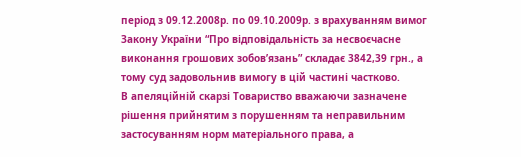період з 09.12.2008р. по 09.10.2009р. з врахуванням вимог Закону України “Про відповідальність за несвоєчасне виконання грошових зобов’язань” складає 3842,39 грн., а тому суд задовольнив вимогу в цій частині частково.
В апеляційній скарзі Товариство вважаючи зазначене рішення прийнятим з порушенням та неправильним застосуванням норм матеріального права, а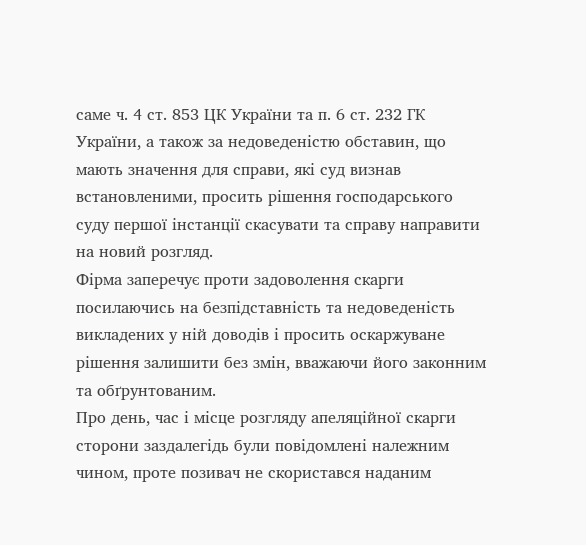саме ч. 4 ст. 853 ЦК України та п. 6 ст. 232 ГК України, а також за недоведеністю обставин, що мають значення для справи, які суд визнав встановленими, просить рішення господарського суду першої інстанції скасувати та справу направити на новий розгляд.
Фірма заперечує проти задоволення скарги посилаючись на безпідставність та недоведеність викладених у ній доводів і просить оскаржуване рішення залишити без змін, вважаючи його законним та обґрунтованим.
Про день, час і місце розгляду апеляційної скарги сторони заздалегідь були повідомлені належним чином, проте позивач не скористався наданим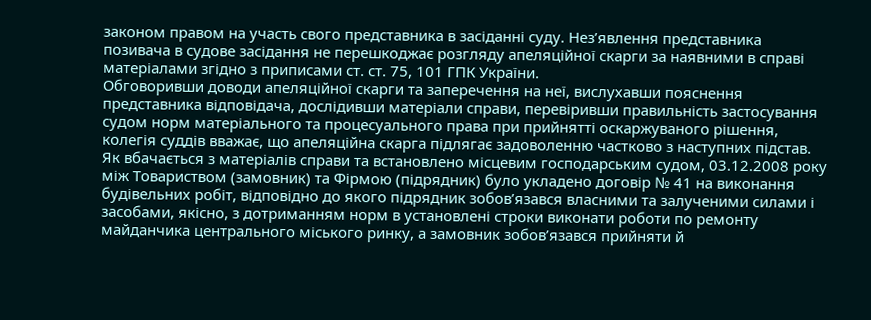законом правом на участь свого представника в засіданні суду. Нез’явлення представника позивача в судове засідання не перешкоджає розгляду апеляційної скарги за наявними в справі матеріалами згідно з приписами ст. ст. 75, 101 ГПК України.
Обговоривши доводи апеляційної скарги та заперечення на неї, вислухавши пояснення представника відповідача, дослідивши матеріали справи, перевіривши правильність застосування судом норм матеріального та процесуального права при прийнятті оскаржуваного рішення, колегія суддів вважає, що апеляційна скарга підлягає задоволенню частково з наступних підстав.
Як вбачається з матеріалів справи та встановлено місцевим господарським судом, 03.12.2008 року між Товариством (замовник) та Фірмою (підрядник) було укладено договір № 41 на виконання будівельних робіт, відповідно до якого підрядник зобов’язався власними та залученими силами і засобами, якісно, з дотриманням норм в установлені строки виконати роботи по ремонту майданчика центрального міського ринку, а замовник зобов’язався прийняти й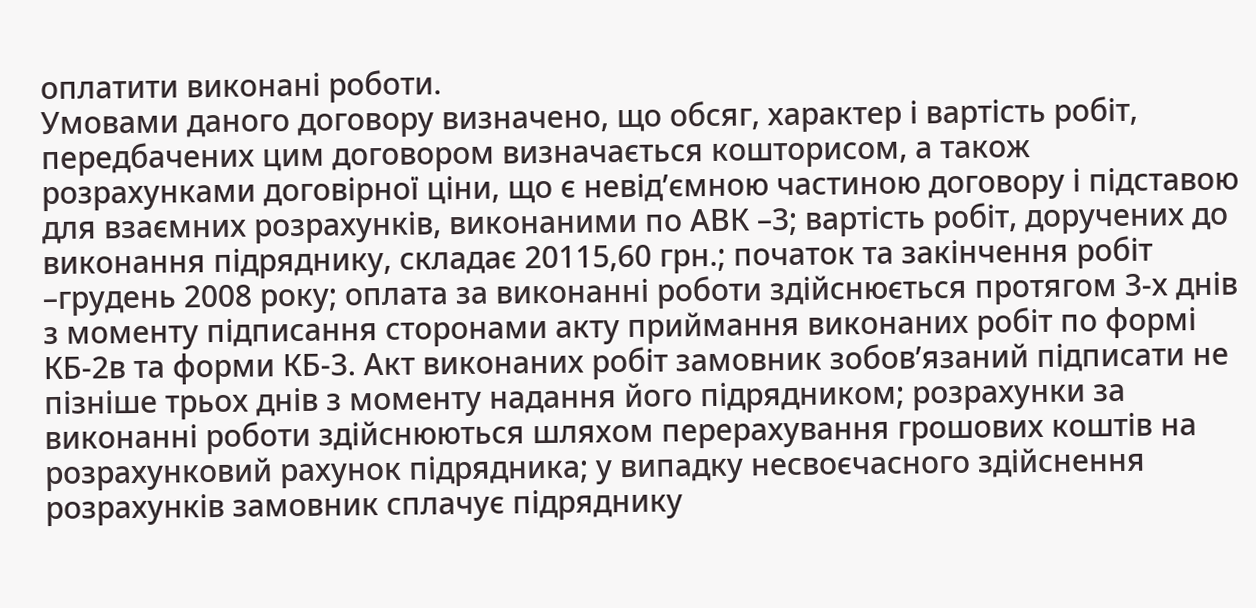оплатити виконані роботи.
Умовами даного договору визначено, що обсяг, характер і вартість робіт, передбачених цим договором визначається кошторисом, а також розрахунками договірної ціни, що є невід’ємною частиною договору і підставою для взаємних розрахунків, виконаними по АВК –3; вартість робіт, доручених до виконання підряднику, складає 20115,60 грн.; початок та закінчення робіт –грудень 2008 року; оплата за виконанні роботи здійснюється протягом 3-х днів з моменту підписання сторонами акту приймання виконаних робіт по формі КБ-2в та форми КБ-3. Акт виконаних робіт замовник зобов’язаний підписати не пізніше трьох днів з моменту надання його підрядником; розрахунки за виконанні роботи здійснюються шляхом перерахування грошових коштів на розрахунковий рахунок підрядника; у випадку несвоєчасного здійснення розрахунків замовник сплачує підряднику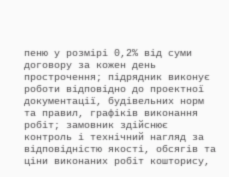пеню у розмірі 0,2% від суми договору за кожен день прострочення; підрядник виконує роботи відповідно до проектної документації, будівельних норм та правил, графіків виконання робіт; замовник здійснює контроль і технічний нагляд за відповідністю якості, обсягів та ціни виконаних робіт кошторису,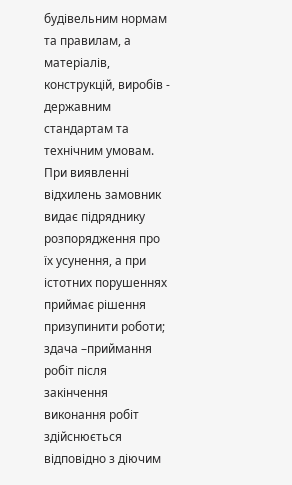будівельним нормам та правилам, а матеріалів, конструкцій, виробів - державним стандартам та технічним умовам. При виявленні відхилень замовник видає підряднику розпорядження про їх усунення, а при істотних порушеннях приймає рішення призупинити роботи; здача –приймання робіт після закінчення виконання робіт здійснюється відповідно з діючим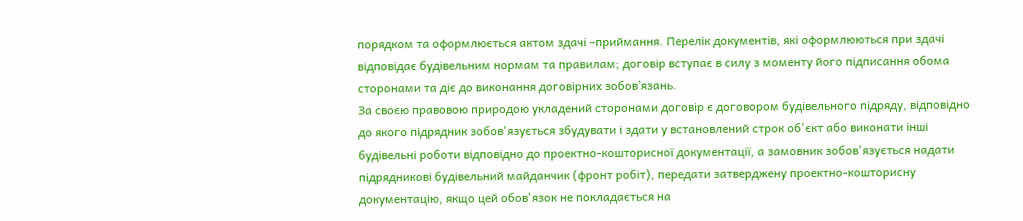порядком та оформлюється актом здачі –приймання. Перелік документів, які оформлюються при здачі відповідає будівельним нормам та правилам; договір вступає в силу з моменту його підписання обома сторонами та діє до виконання договірних зобов’язань.
За своєю правовою природою укладений сторонами договір є договором будівельного підряду, відповідно до якого підрядник зобов'язується збудувати і здати у встановлений строк об'єкт або виконати інші будівельні роботи відповідно до проектно-кошторисної документації, а замовник зобов'язується надати підрядникові будівельний майданчик (фронт робіт), передати затверджену проектно-кошторисну документацію, якщо цей обов'язок не покладається на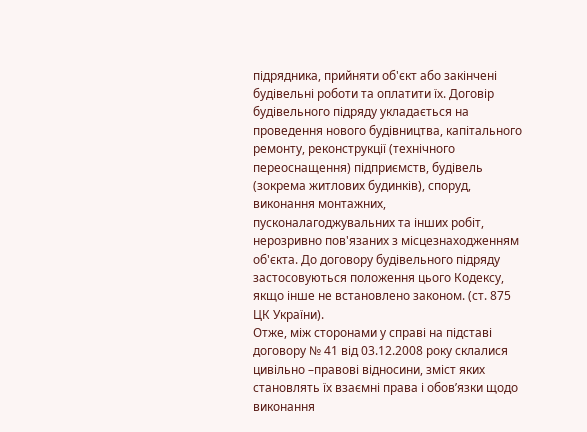підрядника, прийняти об'єкт або закінчені будівельні роботи та оплатити їх. Договір будівельного підряду укладається на проведення нового будівництва, капітального ремонту, реконструкції (технічного переоснащення) підприємств, будівель (зокрема житлових будинків), споруд, виконання монтажних, пусконалагоджувальних та інших робіт, нерозривно пов'язаних з місцезнаходженням об'єкта. До договору будівельного підряду застосовуються положення цього Кодексу, якщо інше не встановлено законом. (ст. 875 ЦК України).
Отже, між сторонами у справі на підставі договору № 41 від 03.12.2008 року склалися цивільно –правові відносини, зміст яких становлять їх взаємні права і обов’язки щодо виконання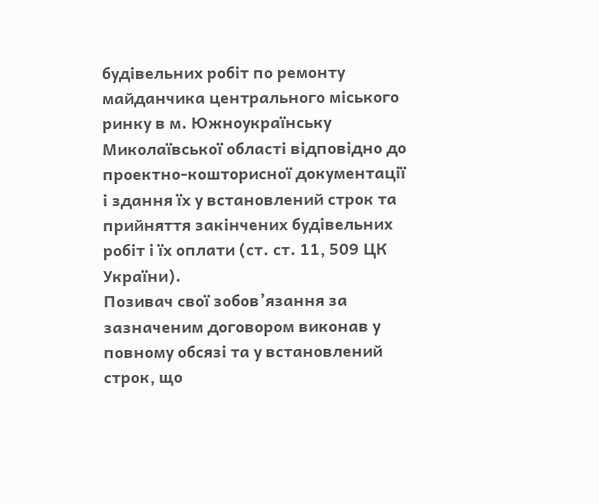будівельних робіт по ремонту майданчика центрального міського ринку в м. Южноукраїнську Миколаївської області відповідно до проектно-кошторисної документації і здання їх у встановлений строк та прийняття закінчених будівельних робіт і їх оплати (ст. ст. 11, 509 ЦК України).
Позивач свої зобов’язання за зазначеним договором виконав у повному обсязі та у встановлений строк, що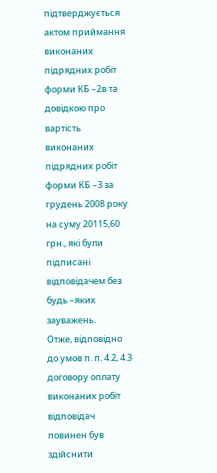підтверджується актом приймання виконаних підрядних робіт форми КБ –2в та довідкою про вартість виконаних підрядних робіт форми КБ –3 за грудень 2008 року на суму 20115,60 грн., які були підписані відповідачем без будь –яких зауважень.
Отже, відповідно до умов п. п. 4.2, 4.3 договору оплату виконаних робіт відповідач повинен був здійснити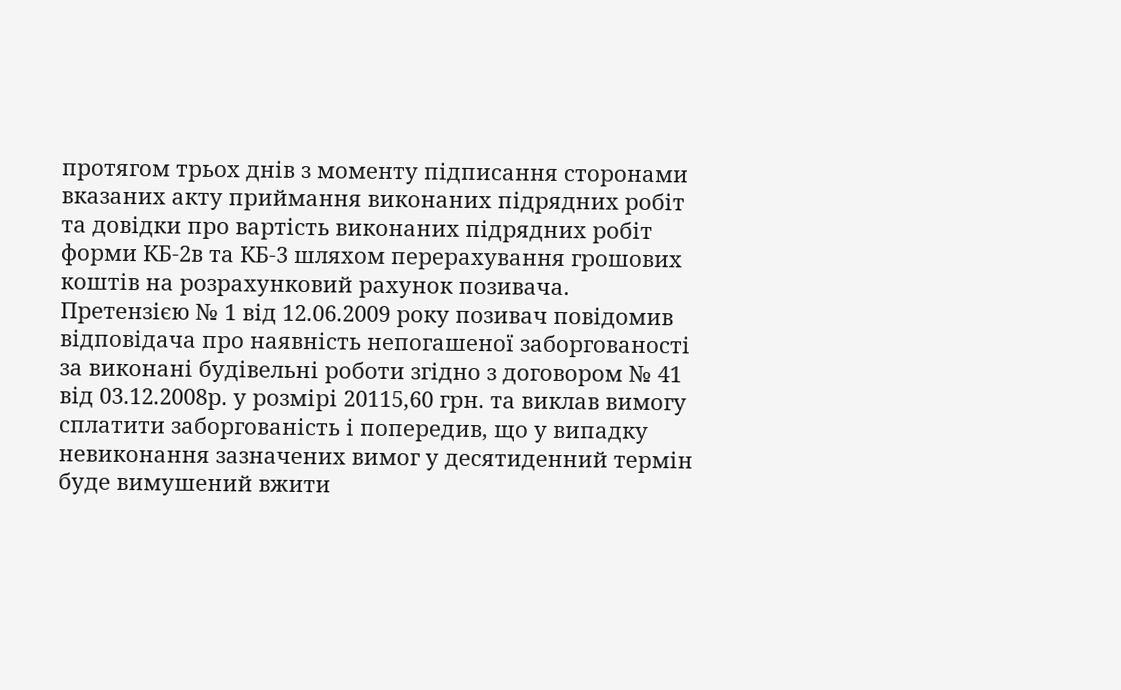протягом трьох днів з моменту підписання сторонами вказаних акту приймання виконаних підрядних робіт та довідки про вартість виконаних підрядних робіт форми КБ-2в та КБ-3 шляхом перерахування грошових коштів на розрахунковий рахунок позивача.
Претензією № 1 від 12.06.2009 року позивач повідомив відповідача про наявність непогашеної заборгованості за виконані будівельні роботи згідно з договором № 41 від 03.12.2008р. у розмірі 20115,60 грн. та виклав вимогу сплатити заборгованість і попередив, що у випадку невиконання зазначених вимог у десятиденний термін буде вимушений вжити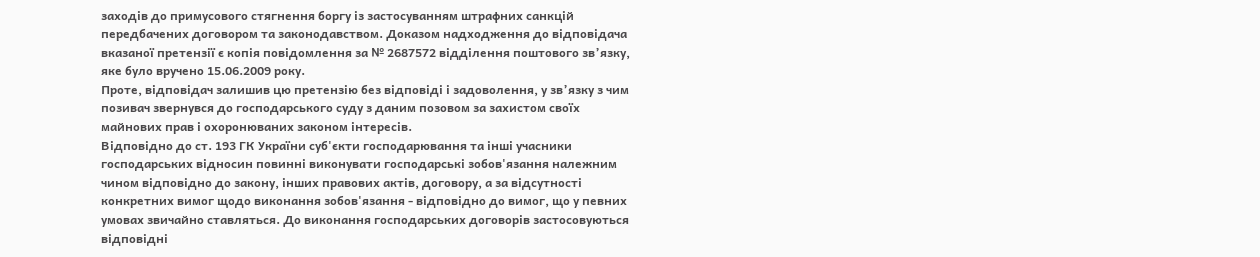заходів до примусового стягнення боргу із застосуванням штрафних санкцій передбачених договором та законодавством. Доказом надходження до відповідача вказаної претензії є копія повідомлення за № 2687572 відділення поштового зв’язку, яке було вручено 15.06.2009 року.
Проте, відповідач залишив цю претензію без відповіді і задоволення, у зв’язку з чим позивач звернувся до господарського суду з даним позовом за захистом своїх майнових прав і охоронюваних законом інтересів.
Відповідно до ст. 193 ГК України суб'єкти господарювання та інші учасники господарських відносин повинні виконувати господарські зобов'язання належним чином відповідно до закону, інших правових актів, договору, а за відсутності конкретних вимог щодо виконання зобов'язання - відповідно до вимог, що у певних умовах звичайно ставляться. До виконання господарських договорів застосовуються відповідні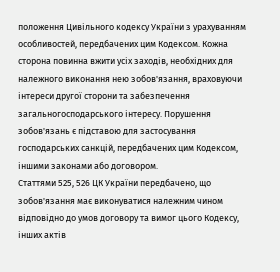положення Цивільного кодексу України з урахуванням особливостей, передбачених цим Кодексом. Кожна сторона повинна вжити усіх заходів, необхідних для належного виконання нею зобов'язання, враховуючи інтереси другої сторони та забезпечення загальногосподарського інтересу. Порушення зобов'язань є підставою для застосування господарських санкцій, передбачених цим Кодексом, іншими законами або договором.
Статтями 525, 526 ЦК України передбачено, що зобов'язання має виконуватися належним чином відповідно до умов договору та вимог цього Кодексу, інших актів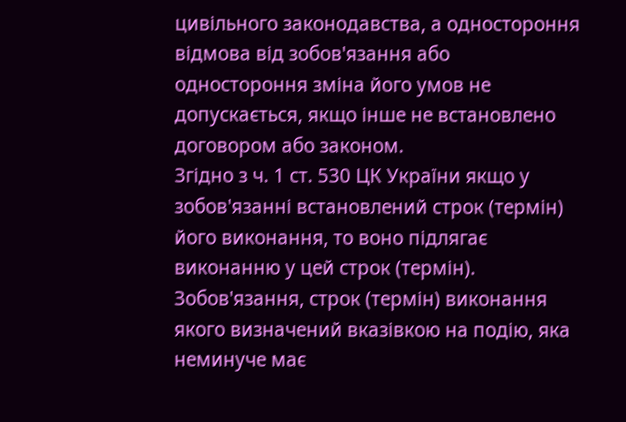цивільного законодавства, а одностороння відмова від зобов'язання або одностороння зміна його умов не допускається, якщо інше не встановлено договором або законом.
Згідно з ч. 1 ст. 530 ЦК України якщо у зобов'язанні встановлений строк (термін) його виконання, то воно підлягає виконанню у цей строк (термін). Зобов'язання, строк (термін) виконання якого визначений вказівкою на подію, яка неминуче має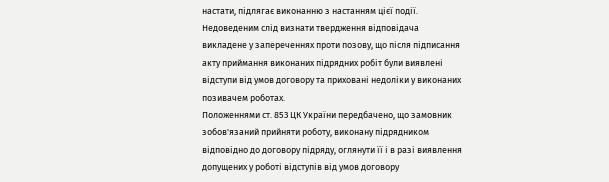настати, підлягає виконанню з настанням цієї події.
Недоведеним слід визнати твердження відповідача викладене у запереченнях проти позову, що після підписання акту приймання виконаних підрядних робіт були виявлені відступи від умов договору та приховані недоліки у виконаних позивачем роботах.
Положеннями ст. 853 ЦК України передбачено, що замовник зобов'язаний прийняти роботу, виконану підрядником відповідно до договору підряду, оглянути її і в разі виявлення допущених у роботі відступів від умов договору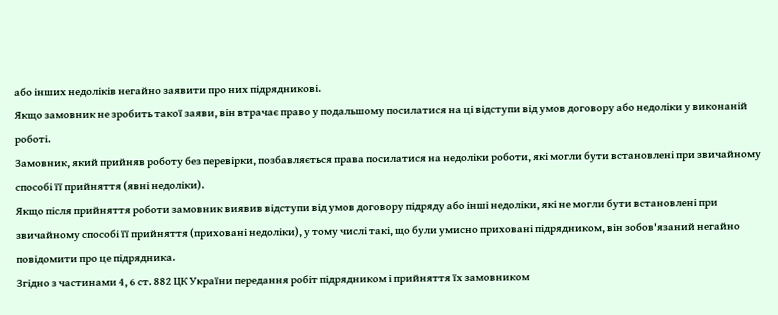або інших недоліків негайно заявити про них підрядникові.
Якщо замовник не зробить такої заяви, він втрачає право у подальшому посилатися на ці відступи від умов договору або недоліки у виконаній роботі.
Замовник, який прийняв роботу без перевірки, позбавляється права посилатися на недоліки роботи, які могли бути встановлені при звичайному способі її прийняття (явні недоліки).
Якщо після прийняття роботи замовник виявив відступи від умов договору підряду або інші недоліки, які не могли бути встановлені при звичайному способі її прийняття (приховані недоліки), у тому числі такі, що були умисно приховані підрядником, він зобов'язаний негайно повідомити про це підрядника.
Згідно з частинами 4, 6 ст. 882 ЦК України передання робіт підрядником і прийняття їх замовником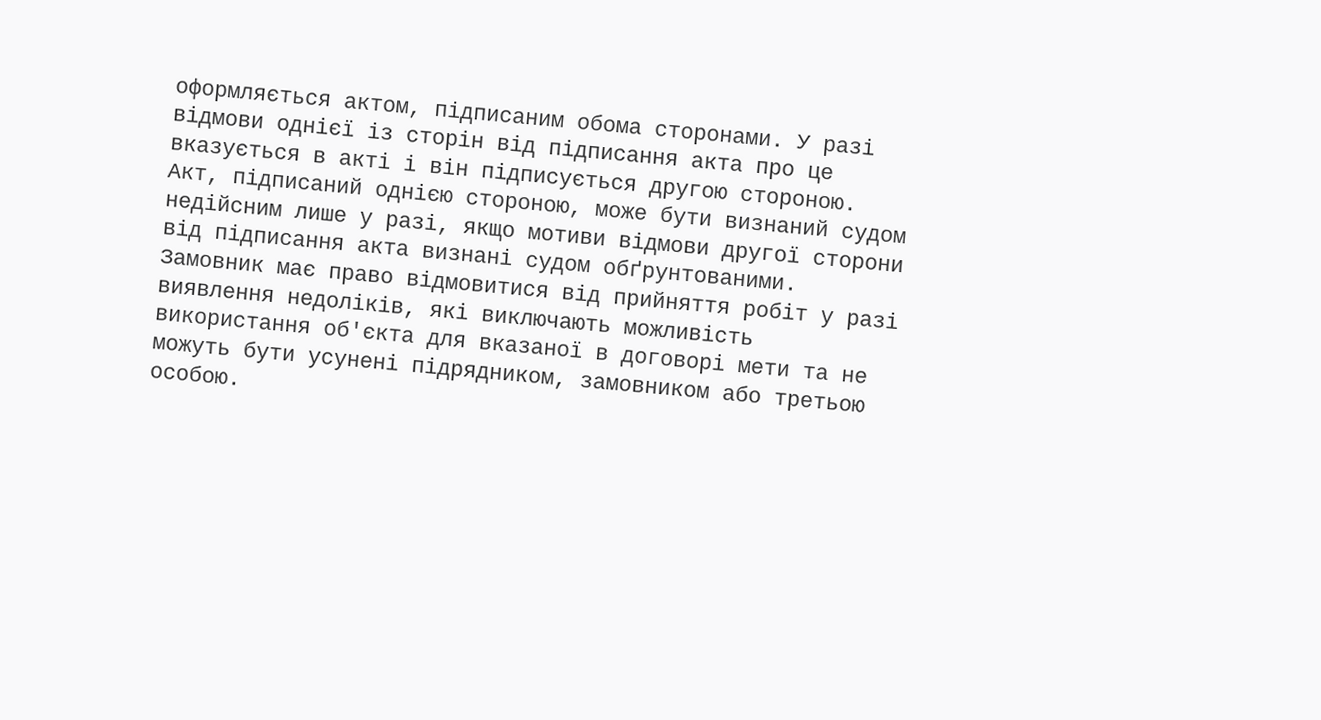оформляється актом, підписаним обома сторонами. У разі відмови однієї із сторін від підписання акта про це вказується в акті і він підписується другою стороною.
Акт, підписаний однією стороною, може бути визнаний судом недійсним лише у разі, якщо мотиви відмови другої сторони від підписання акта визнані судом обґрунтованими.
Замовник має право відмовитися від прийняття робіт у разі виявлення недоліків, які виключають можливість використання об'єкта для вказаної в договорі мети та не можуть бути усунені підрядником, замовником або третьою особою.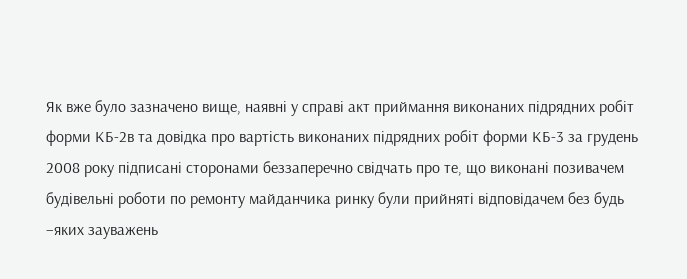Як вже було зазначено вище, наявні у справі акт приймання виконаних підрядних робіт форми КБ-2в та довідка про вартість виконаних підрядних робіт форми КБ-3 за грудень 2008 року підписані сторонами беззаперечно свідчать про те, що виконані позивачем будівельні роботи по ремонту майданчика ринку були прийняті відповідачем без будь –яких зауважень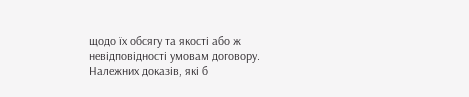щодо їх обсягу та якості або ж невідповідності умовам договору.
Належних доказів, які б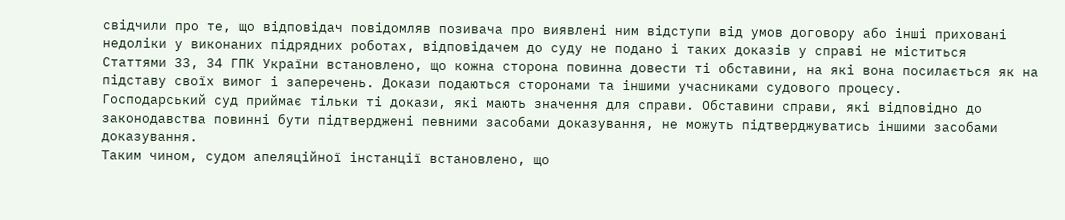свідчили про те, що відповідач повідомляв позивача про виявлені ним відступи від умов договору або інші приховані недоліки у виконаних підрядних роботах, відповідачем до суду не подано і таких доказів у справі не міститься
Статтями 33, 34 ГПК України встановлено, що кожна сторона повинна довести ті обставини, на які вона посилається як на підставу своїх вимог і заперечень. Докази подаються сторонами та іншими учасниками судового процесу.
Господарський суд приймає тільки ті докази, які мають значення для справи. Обставини справи, які відповідно до законодавства повинні бути підтверджені певними засобами доказування, не можуть підтверджуватись іншими засобами доказування.
Таким чином, судом апеляційної інстанції встановлено, що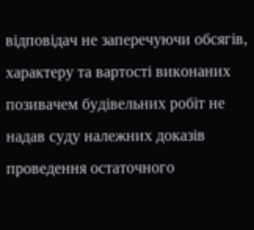відповідач не заперечуючи обсягів, характеру та вартості виконаних позивачем будівельних робіт не надав суду належних доказів проведення остаточного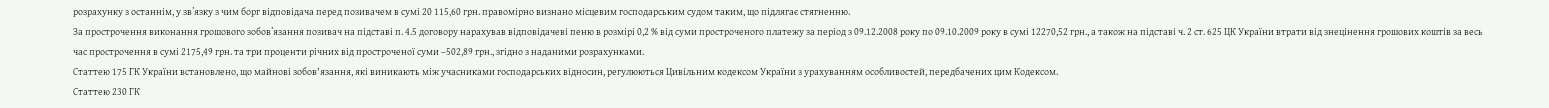розрахунку з останнім, у зв’язку з чим борг відповідача перед позивачем в сумі 20 115,60 грн. правомірно визнано місцевим господарським судом таким, що підлягає стягненню.
За прострочення виконання грошового зобов’язання позивач на підставі п. 4.5 договору нарахував відповідачеві пеню в розмірі 0,2 % від суми простроченого платежу за період з 09.12.2008 року по 09.10.2009 року в сумі 12270,52 грн., а також на підставі ч. 2 ст. 625 ЦК України втрати від знецінення грошових коштів за весь час прострочення в сумі 2175,49 грн. та три проценти річних від простроченої суми –502,89 грн., згідно з наданими розрахунками.
Статтею 175 ГК України встановлено, що майнові зобов'язання, які виникають між учасниками господарських відносин, регулюються Цивільним кодексом України з урахуванням особливостей, передбачених цим Кодексом.
Статтею 230 ГК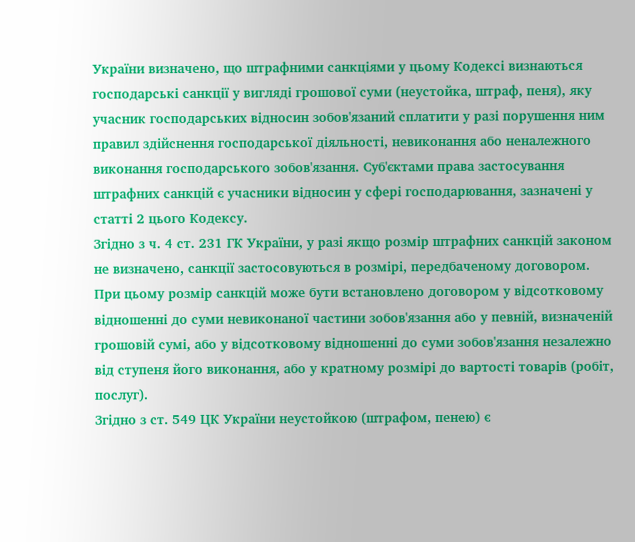України визначено, що штрафними санкціями у цьому Кодексі визнаються господарські санкції у вигляді грошової суми (неустойка, штраф, пеня), яку учасник господарських відносин зобов'язаний сплатити у разі порушення ним правил здійснення господарської діяльності, невиконання або неналежного виконання господарського зобов'язання. Суб'єктами права застосування штрафних санкцій є учасники відносин у сфері господарювання, зазначені у статті 2 цього Кодексу.
Згідно з ч. 4 ст. 231 ГК України, у разі якщо розмір штрафних санкцій законом не визначено, санкції застосовуються в розмірі, передбаченому договором. При цьому розмір санкцій може бути встановлено договором у відсотковому відношенні до суми невиконаної частини зобов'язання або у певній, визначеній грошовій сумі, або у відсотковому відношенні до суми зобов'язання незалежно від ступеня його виконання, або у кратному розмірі до вартості товарів (робіт, послуг).
Згідно з ст. 549 ЦК України неустойкою (штрафом, пенею) є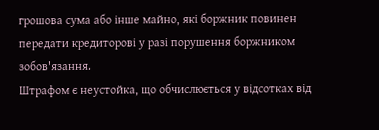грошова сума або інше майно, які боржник повинен передати кредиторові у разі порушення боржником зобов'язання.
Штрафом є неустойка, що обчислюється у відсотках від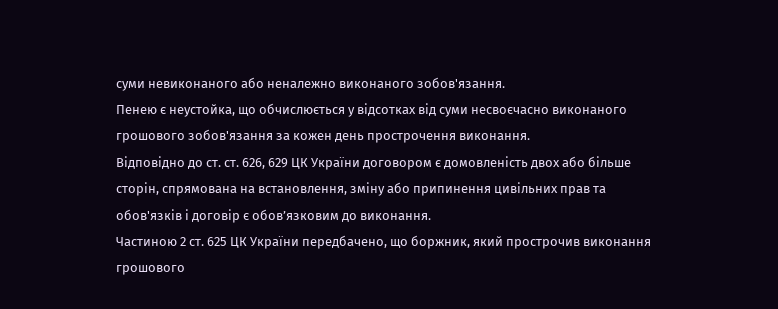суми невиконаного або неналежно виконаного зобов'язання.
Пенею є неустойка, що обчислюється у відсотках від суми несвоєчасно виконаного грошового зобов'язання за кожен день прострочення виконання.
Відповідно до ст. ст. 626, 629 ЦК України договором є домовленість двох або більше сторін, спрямована на встановлення, зміну або припинення цивільних прав та обов'язків і договір є обов’язковим до виконання.
Частиною 2 ст. 625 ЦК України передбачено, що боржник, який прострочив виконання грошового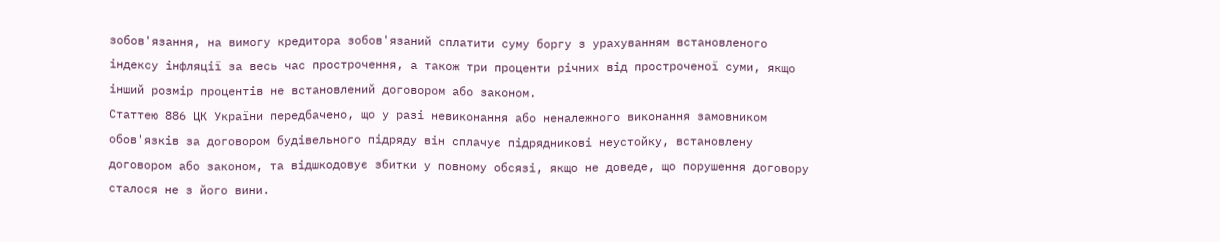зобов'язання, на вимогу кредитора зобов'язаний сплатити суму боргу з урахуванням встановленого індексу інфляції за весь час прострочення, а також три проценти річних від простроченої суми, якщо інший розмір процентів не встановлений договором або законом.
Статтею 886 ЦК України передбачено, що у разі невиконання або неналежного виконання замовником обов'язків за договором будівельного підряду він сплачує підрядникові неустойку, встановлену договором або законом, та відшкодовує збитки у повному обсязі, якщо не доведе, що порушення договору сталося не з його вини.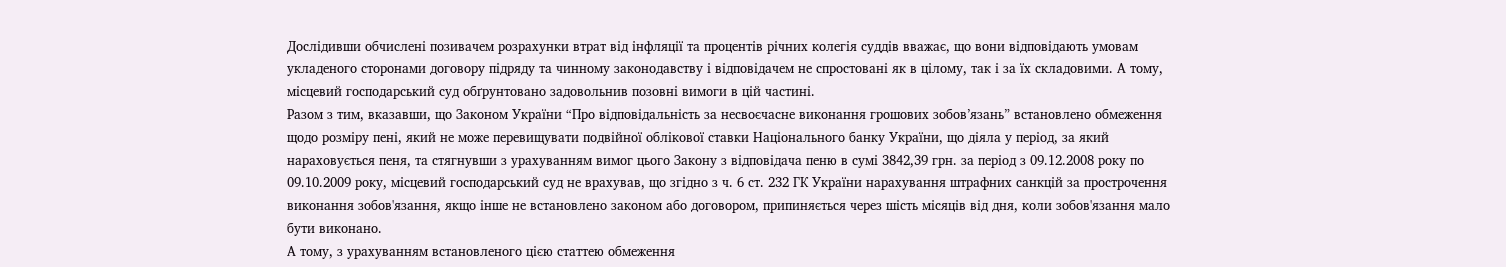Дослідивши обчислені позивачем розрахунки втрат від інфляції та процентів річних колегія суддів вважає, що вони відповідають умовам укладеного сторонами договору підряду та чинному законодавству і відповідачем не спростовані як в цілому, так і за їх складовими. А тому, місцевий господарський суд обґрунтовано задовольнив позовні вимоги в цій частині.
Разом з тим, вказавши, що Законом України “Про відповідальність за несвоєчасне виконання грошових зобов’язань” встановлено обмеження щодо розміру пені, який не може перевищувати подвійної облікової ставки Національного банку України, що діяла у період, за який нараховується пеня, та стягнувши з урахуванням вимог цього Закону з відповідача пеню в сумі 3842,39 грн. за період з 09.12.2008 року по 09.10.2009 року, місцевий господарський суд не врахував, що згідно з ч. 6 ст. 232 ГК України нарахування штрафних санкцій за прострочення виконання зобов'язання, якщо інше не встановлено законом або договором, припиняється через шість місяців від дня, коли зобов'язання мало бути виконано.
А тому, з урахуванням встановленого цією статтею обмеження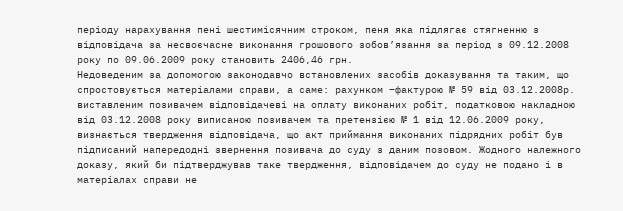періоду нарахування пені шестимісячним строком, пеня яка підлягає стягненню з відповідача за несвоєчасне виконання грошового зобов’язання за період з 09.12.2008 року по 09.06.2009 року становить 2406,46 грн.
Недоведеним за допомогою законодавчо встановлених засобів доказування та таким, що спростовується матеріалами справи, а саме: рахунком –фактурою № 59 від 03.12.2008р. виставленим позивачем відповідачеві на оплату виконаних робіт, податковою накладною від 03.12.2008 року виписаною позивачем та претензією № 1 від 12.06.2009 року, визнається твердження відповідача, що акт приймання виконаних підрядних робіт був підписаний напередодні звернення позивача до суду з даним позовом. Жодного належного доказу, який би підтверджував таке твердження, відповідачем до суду не подано і в матеріалах справи не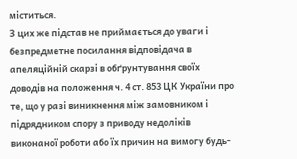міститься.
З цих же підстав не приймається до уваги і безпредметне посилання відповідача в апеляційній скарзі в обґрунтування своїх доводів на положення ч. 4 ст. 853 ЦК України про те, що у разі виникнення між замовником і підрядником спору з приводу недоліків виконаної роботи або їх причин на вимогу будь-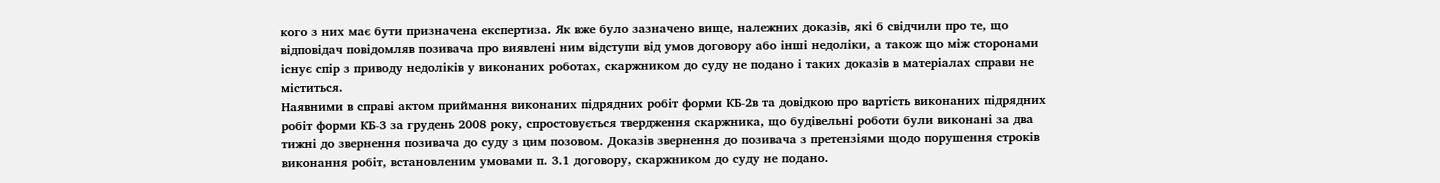кого з них має бути призначена експертиза. Як вже було зазначено вище, належних доказів, які б свідчили про те, що відповідач повідомляв позивача про виявлені ним відступи від умов договору або інші недоліки, а також що між сторонами існує спір з приводу недоліків у виконаних роботах, скаржником до суду не подано і таких доказів в матеріалах справи не міститься.
Наявними в справі актом приймання виконаних підрядних робіт форми КБ-2в та довідкою про вартість виконаних підрядних робіт форми КБ-3 за грудень 2008 року, спростовується твердження скаржника, що будівельні роботи були виконані за два тижні до звернення позивача до суду з цим позовом. Доказів звернення до позивача з претензіями щодо порушення строків виконання робіт, встановленим умовами п. 3.1 договору, скаржником до суду не подано.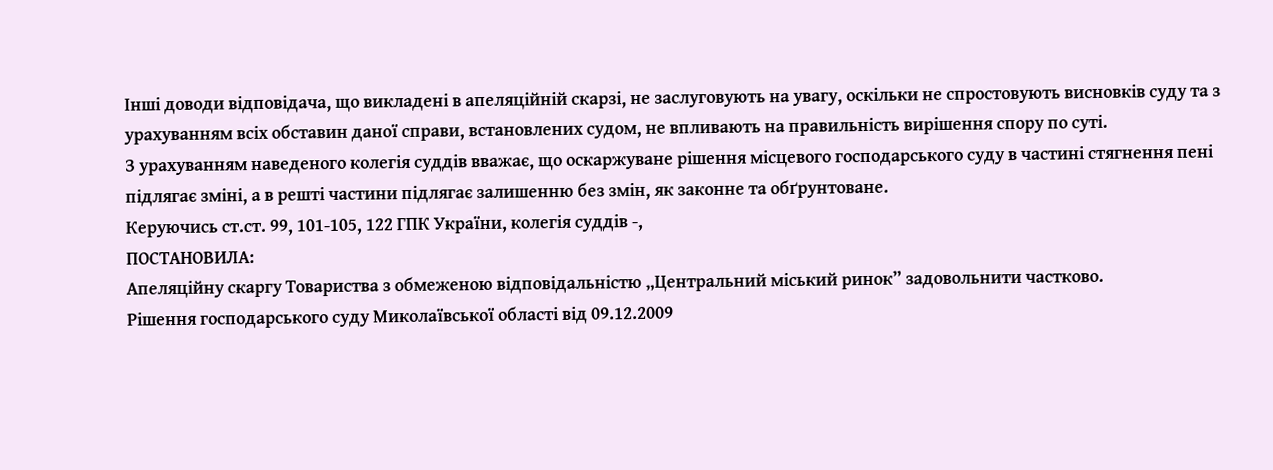Інші доводи відповідача, що викладені в апеляційній скарзі, не заслуговують на увагу, оскільки не спростовують висновків суду та з урахуванням всіх обставин даної справи, встановлених судом, не впливають на правильність вирішення спору по суті.
З урахуванням наведеного колегія суддів вважає, що оскаржуване рішення місцевого господарського суду в частині стягнення пені підлягає зміні, а в решті частини підлягає залишенню без змін, як законне та обґрунтоване.
Керуючись ст.ст. 99, 101-105, 122 ГПК України, колегія суддів -,
ПОСТАНОВИЛА:
Апеляційну скаргу Товариства з обмеженою відповідальністю „Центральний міський ринок” задовольнити частково.
Рішення господарського суду Миколаївської області від 09.12.2009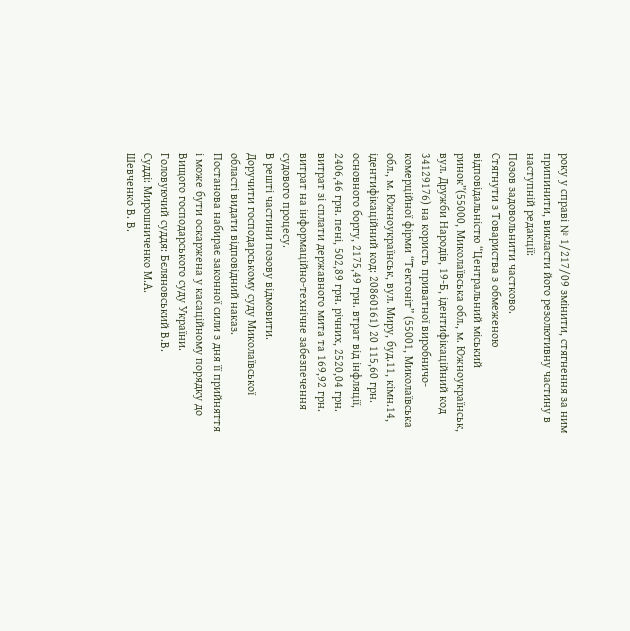року у справі № 1/217/09 змінити, стягнення за ним припинити, викласти його резолютивну частину в наступній редакції:
Позов задовольнити частково.
Стягнути з Товариства з обмеженою відповідальністю “Центральний міський ринок”(55000, Миколаївська обл., м. Южноукраїнськ, вул. Дружби Народів, 19-Б, ідентифікаційний код 34129176) на користь приватної виробничо-комерційної фірми “Тектоніт” (55001, Миколаївська обл., м. Южноукраїнськ, вул. Миру, буд.11, кімн.14, ідентифікаційний код: 20860161) 20 115,60 грн. основного боргу, 2175,49 грн. втрат від інфляції, 2406,46 грн. пені, 502,89 грн. річних, 2520,04 грн. витрат зі сплати державного мита та 169,92 грн. витрат на інформаційно-технічне забезпечення судового процесу.
В решті частини позову відмовити.
Доручити господарському суду Миколаївської області видати відповідний наказ.
Постанова набирає законної сили з дня її прийняття і може бути оскаржена у касаційному порядку до Вищого господарського суду України.
Головуючий суддя: Бєляновський В.В.
Судді: Мирошниченко М.А.
Шевченко В. В.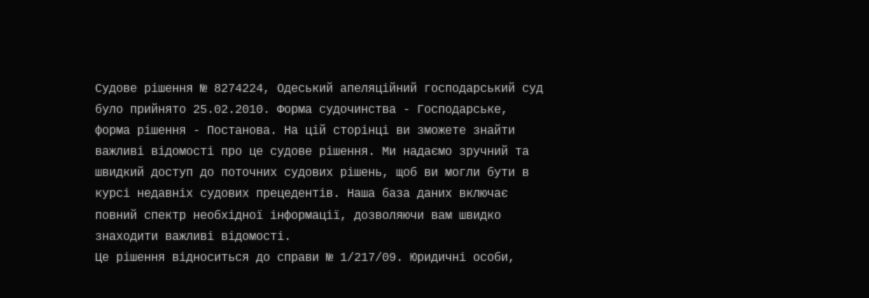Судове рішення № 8274224, Одеський апеляційний господарський суд було прийнято 25.02.2010. Форма судочинства - Господарське, форма рішення - Постанова. На цій сторінці ви зможете знайти важливі відомості про це судове рішення. Ми надаємо зручний та швидкий доступ до поточних судових рішень, щоб ви могли бути в курсі недавніх судових прецедентів. Наша база даних включає повний спектр необхідної інформації, дозволяючи вам швидко знаходити важливі відомості.
Це рішення відноситься до справи № 1/217/09. Юридичні особи,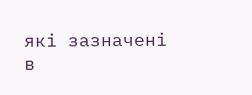які зазначені в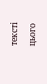тексті цього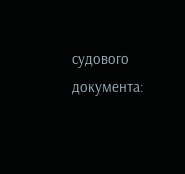судового документа: